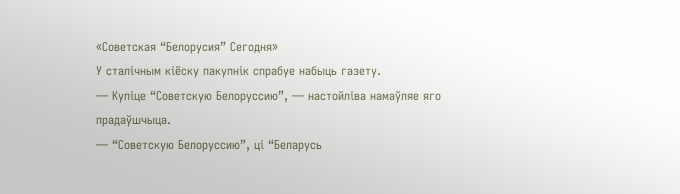«Советская “Белорусия” Сегодня»
У сталічным кіёску пакупнік спрабуе набыць газету.
— Купіце “Советскую Белоруссию”, — настойліва намаўляе яго прадаўшчыца.
— “Советскую Белоруссию”, ці “Беларусь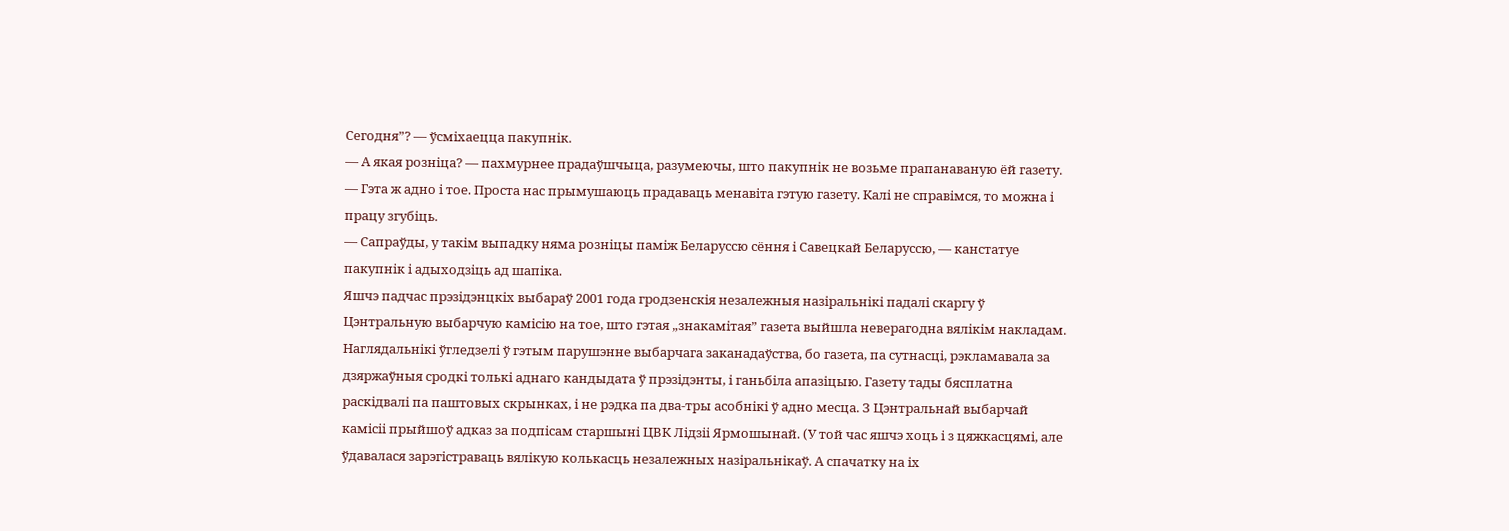Сегодня”? — ўсміхаецца пакупнік.
— А якая розніца? — пахмурнее прадаўшчыца, разумеючы, што пакупнік не возьме прапанаваную ёй газету. — Гэта ж адно і тое. Проста нас прымушаюць прадаваць менавіта гэтую газету. Калі не справімся, то можна і працу згубіць.
— Сапраўды, у такім выпадку няма розніцы паміж Беларуссю сёння і Савецкай Беларуссю, — канстатуе пакупнік і адыходзіць ад шапіка.
Яшчэ падчас прэзідэнцкіх выбараў 2001 года гродзенскія незалежныя назіральнікі падалі скаргу ў Цэнтральную выбарчую камісію на тое, што гэтая „знакамітая” газета выйшла неверагодна вялікім накладам. Наглядальнікі ўгледзелі ў гэтым парушэнне выбарчага заканадаўства, бо газета, па сутнасці, рэкламавала за дзяржаўныя сродкі толькі аднаго кандыдата ў прэзідэнты, і ганьбіла апазіцыю. Газету тады бясплатна раскідвалі па паштовых скрынках, і не рэдка па два-тры асобнікі ў адно месца. З Цэнтральнай выбарчай камісіі прыйшоў адказ за подпісам старшыні ЦВК Лідзіі Ярмошынай. (У той час яшчэ хоць і з цяжкасцямі, але ўдавалася зарэгістраваць вялікую колькасць незалежных назіральнікаў. А спачатку на іх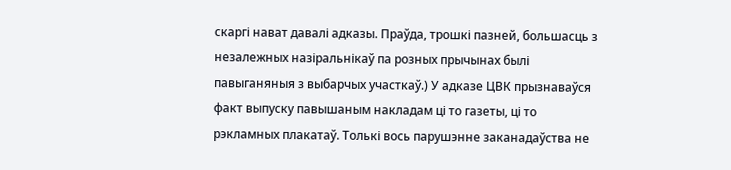скаргі нават давалі адказы. Праўда, трошкі пазней, большасць з незалежных назіральнікаў па розных прычынах былі павыганяныя з выбарчых участкаў.) У адказе ЦВК прызнаваўся факт выпуску павышаным накладам ці то газеты, ці то рэкламных плакатаў. Толькі вось парушэнне заканадаўства не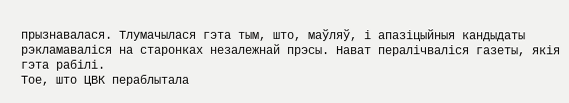прызнавалася. Тлумачылася гэта тым, што, маўляў, і апазіцыйныя кандыдаты рэкламаваліся на старонках незалежнай прэсы. Нават пералічваліся газеты, якія гэта рабілі.
Тое, што ЦВК пераблытала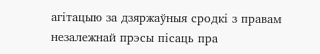агітацыю за дзяржаўныя сродкі з правам незалежнай прэсы пісаць пра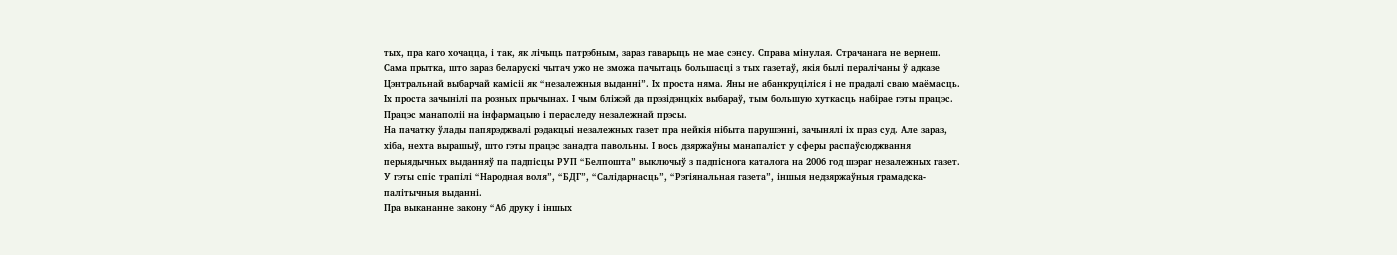тых, пра каго хочацца, і так, як лічыць патрэбным, зараз гаварыць не мае сэнсу. Справа мінулая. Страчанага не вернеш. Сама прытка, што зараз беларускі чытач ужо не зможа пачытаць большасці з тых газетаў, якія былі пералічаны ў адказе Цэнтральнай выбарчай камісіі як “незалежныя выданні”. Іх проста няма. Яны не абанкруціліся і не прадалі сваю маёмасць. Іх проста зачынілі па розных прычынах. І чым бліжэй да прэзідэнцкіх выбараў, тым большую хуткасць набірае гэты працэс. Працэс манаполіі на інфармацыю і пераследу незалежнай прэсы.
На пачатку ўлады папярэджвалі рэдакцыі незалежных газет пра нейкія нібыта парушэнні, зачынялі іх праз суд. Але зараз, хіба, нехта вырашыў, што гэты працэс занадта павольны. І вось дзяржаўны манапаліст у сферы распаўсюджвання перыядычных выданняў па падпісцы РУП “Белпошта” выключыў з падпіснога каталога на 2006 год шэраг незалежных газет. У гэты спіс трапілі “Народная воля”, “БДГ”, “Салідарнасць”, “Рэгіянальная газета”, іншыя недзяржаўныя грамадска-палітычныя выданні.
Пра выкананне закону “Аб друку і іншых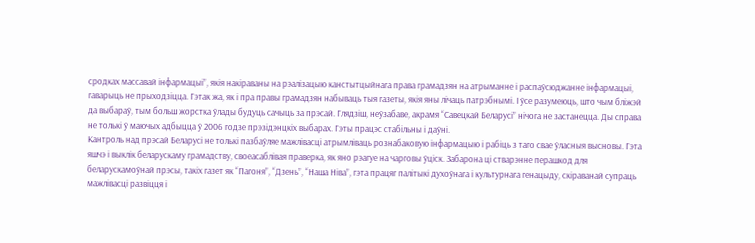сродках массавай інфармацыі”, якія накіраваны на рэалізацыю канстытцыйнага права грамадзян на атрыманне і распаўсюджанне інфармацыі, гаварыць не прыходзіцца. Гэтак жа, як і пра правы грамадзян набываць тыя газеты, якія яны лічаць патрэбнымі. І ўсе разумеюць, што чым бліжэй да выбараў, тым больш жорстка ўлады будуць сачыць за прэсай. Глядзіш, неўзабаве, акрамя “Савецкай Беларусі” нічога не застанецца. Ды справа не толькі ў маючых адбыцца ў 2006 годзе прэзідэнцкіх выбарах. Гэты працэс стабільны і даўні.
Кантроль над прэсай Беларусі не толькі пазбаўляе мажлівасці атрымліваць рознабаковую інфармацыю і рабіць з таго свае ўласныя высновы. Гэта яшчэ і выклік беларускаму грамадству, своеасаблівая праверка, як яно рэагуе на чарговы ўціск. Забарона ці стварэнне перашкод для беларускамоўнай прэсы, такіх газет як “Пагоня”, “Дзень”, “Наша Ніва”, гэта працяг палітыкі духоўнага і культурнага генацыду, скіраванай супраць мажлівасці развіцця і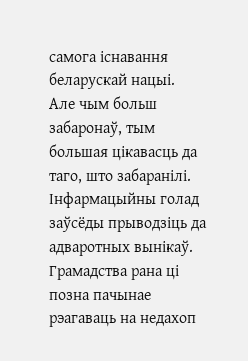самога існавання беларускай нацыі.
Але чым больш забаронаў, тым большая цікавасць да таго, што забаранілі. Інфармацыйны голад заўсёды прыводзіць да адваротных вынікаў. Грамадства рана ці позна пачынае рэагаваць на недахоп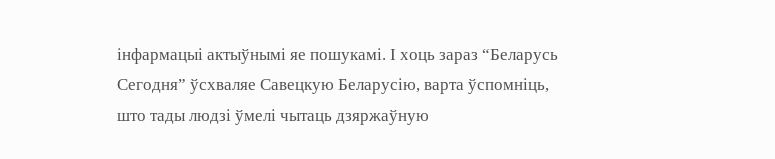інфармацыі актыўнымі яе пошукамі. І хоць зараз “Беларусь Сегодня” ўсхваляе Савецкую Беларусію, варта ўспомніць, што тады людзі ўмелі чытаць дзяржаўную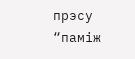прэсу “паміж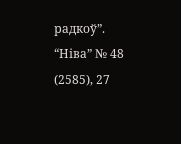радкоў”.
“Ніва” № 48 (2585), 27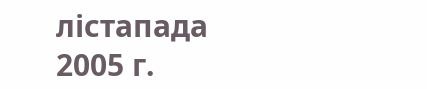лістапада 2005 г.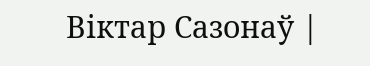Віктар Сазонаў |